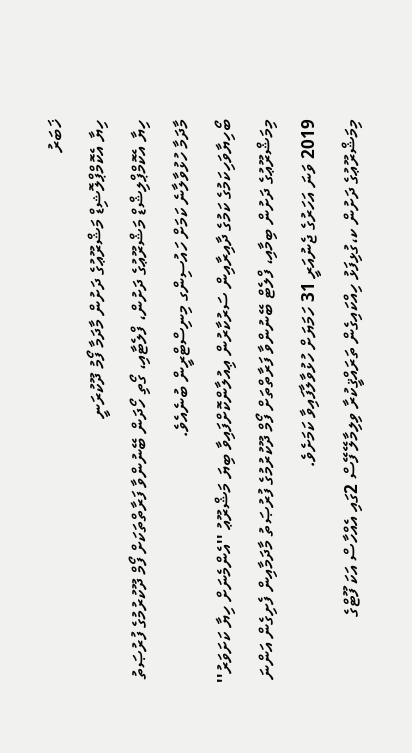ޚަބަރު
ހިޔާ އެކޮމްޕްލޮޝިޑް މަޝްރޫޢުގެ ދަށުން މާދަމާ ފޯމު ދޫކުރަނީ
ހިޔާ އެކޮމްޕްލިޝްޑް މަޝްރޫޢުގެ ދަށުން، ފްލެޓާއި، ގޯތި ހޯދަން ބޭނުންވާ ފަރާތްތަކަށް ފޯމް ދޫކުރުމުގެ ފުރުޞަތު މާދަމާ ހުޅުވާލާނެ ކަމަށް ހައުސިންގ މިނިސްޓްރީން ބުނެއެވެ.
ބޯހިޔާވަހިކަމުގެ ކަމުގެ ދާއިރާއިން ސަރުކާރުން ޢިއުލާންކޮށްފައިވާ ބިޔަ މަޝްރޫޢު ''އެންމެނަށް ހިޔާ ކަށަވަރު'' މިމަޝްރޫޢުގެ ދަށުން ބިމާއި، ފްލެޓް ބޭނުންވާ ފަރާތްތަށް ފޯމް ދޫކުރުމުގެ ފުރުޞަތު މާދަމާއިން ފެށިގެން އަންނަ 2019 ވަނަ އަހަރުގެ ޖެނުއަރީ 31 ހަމަޔަށް ހުޅުވާލާފައިވާ ކަމަށެވެ.
މިމަޝްރޫޢުގެ ދަށުން ކ،ގުޅިފަޅު ހިއްކައިގެން ތަރައްޤީކުރާ ވިލިމާލޭ ފޭސް 2ގައި އެއްހާސް އަކަ ފޫޓްގެ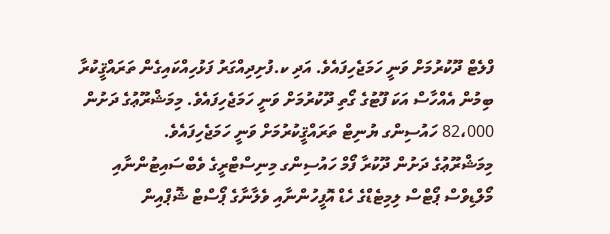ފްލެޓް ދޫކުރުމަށް ވަނީ ހަމަޖެހިފައެވެ. އަދި ކ.ފުށިދިއްގަރު ފަޅުހިއްކައިގެން ތަރައްޤީކުރާ ބިމުން އެއްހާސް އަކަ ފޫޓުގެ ގޯތި ދޫކުރުމަށް ވަނީ ހަމަޖެހިފައެވެ. މިމަޝްރޫޢުގެ ދަށުން 82،000 ހައުސިންގ ޔުނިޓް ތަރައްޤީކުރުމަށް ވަނީ ހަމަޖެހިފައެވެ.
މިމަޝްރޫޢުގެ ދަށުން ދޫކުރާ ފޯމް ހައުސިންގ މިނިސްޓްރީގެ ވެބްސައިޓުންނާއި މޯލްޑިވްސް ޕޯޓްސް ލިމިޓެޑްގެ ހެޑް އޮފީހުންނާއި ވެލާނާގެ ޕޯސްޓް ޝޮޕްއިން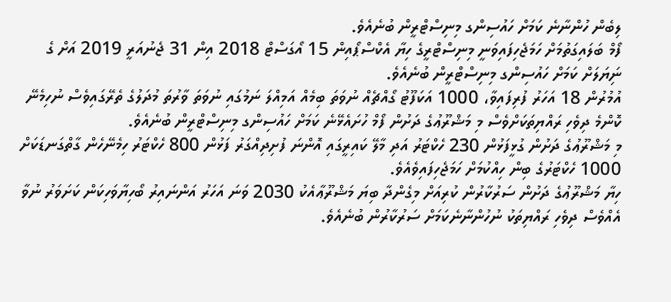ލިބެން ހުންނާނެ ކަމަށް ހައުސިންގ މިނިސްޓްރީން ބުނެއެވެ.
ފޯމް ބަލައިގަތުމަށް ހަމަޖެހިފައިވަނީ މިނިސްޓްރީގެ ހިޔާ އެކްސްޕޯއިން 15 އޯގަސްޓް 2018 އިން 31 ޖެނުއަރީ 2019 އަށް ގެ ނިަޔަލަށް ކަމަށް ހައުސިންގ މިނިސްޓްރީން ބުނެއެވެ.
އުމުރުން 18 އަހަރު ފުރިފައިވާ، 1000 އަކަފޫޓު ގޯއްޗެއް ނުވަތަ ބިމެއް އަމިއްލަ ނަމުގައި ނުވަތަ ވާރުތަ މުދަލުގެ ތެރޭގައިވެސް ނުހިމެނޭ ކޮންމެ ދިވެހި ރައްޔިތަކަށްވެސް މި މަޝްރޫޢުގެ ދަށުން ފޯމް ހުށައެޅޭނެ ކަމަށް ހައުސިންގ މިނިސްޓްރީން ބުނެއެވެ.
މި މަޝްރޫޢުގެ ދަށުން ގުޅީފަޅުން 230 ހެކްޓަރު އަދި މާލޭ ކައިރީގައި އޮންނަ ފުށިދިއްގަރު ފަޅުން 800 ހެކްޓަރު ހިމެނޭހެން ގާތްގަނޑަކަށް 1000 ހެކްޓަރުގެ ބިން ހިއްކުމަށް ހަމަޖެހިފައިވެއެވެ.
ހިޔާ މަޝްރޫޢުގެ ދަށުން ސަރުކާރުން ކުރިއަށް މިގެންދާ ބިޔަ މަޝްރޫޢާއެކު 2030 ވަނަ އަހަރު އަންނައިރު ބޯހިޔާވަހިކަން ކަށަވަރު ނުވާ އެއްވެސް ދިވެހި ރައްޔިތަކު ނުހުންނާނެކަމަށް ސަރުކާރުން ބުނެއެވެ.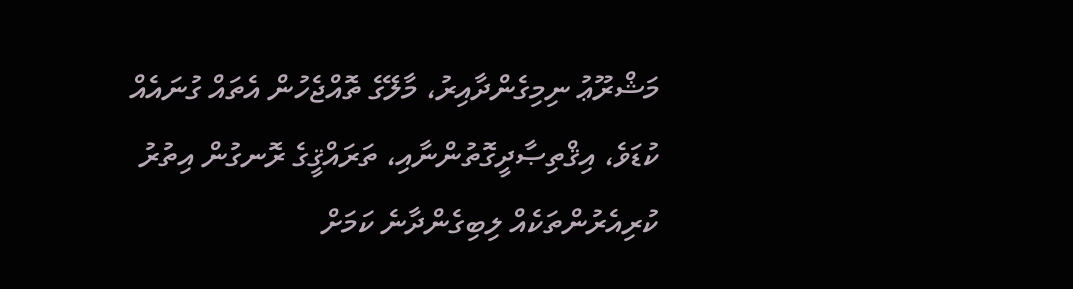މަޝްރޫޢު ނިމިގެންދާއިރު، މާލޭގެ ތޮއްޖެހުން އެތައް ގުނައެއް ކުޑަވެ، އިޤްތިޞާދީގޮތުންނާއި، ތަރައްޤީގެ ރޮނގުން އިތުރު ކުރިއެރުންތަކެއް ލިބިގެންދާނެ ކަމަށް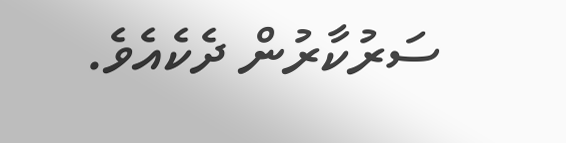ސަރުކާރުން ދެކެއެވެ.